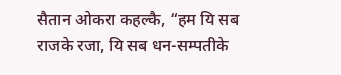सैतान ओकरा कहल्कै, “हम यि सब राजके रजा, यि सब धन-सम्पतीके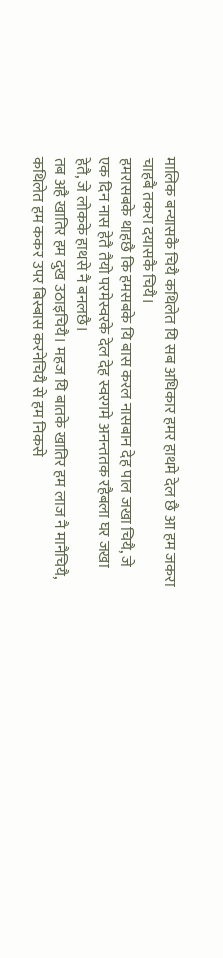मालिक बन्यासकै चियै कथिलेत यि सब अधिकार हमर हाथमे देल छै आ हम जकरा चाहबै तकरा दयासकै चियै।
हमरासबके थाहछै कि हमसबके यि बास करल नासबान देह पाल जखा चियै, जे एक दिन नास हेतै तैयो परमेस्वरके देल देह स्वरगमे अनन्ततक रहैबला घर जखा हेतै, जे लोकके हाथसे नै बनलछै।
तब अहै खातिर हम दुख उठाइचियै। महज यि बातके खातिर हम लाज नै मानैचियै, कथिलेत हम ककर उपर बिस्बास करनेचियै से हम निकसे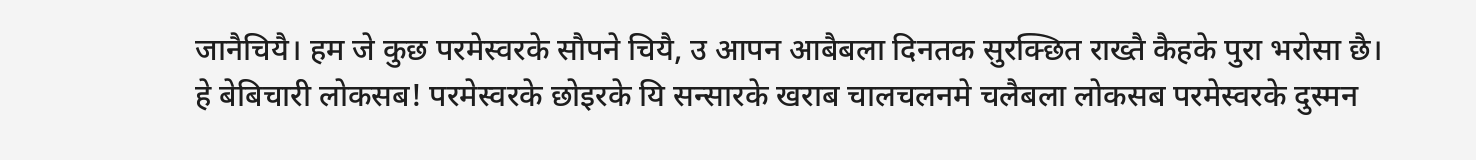जानैचियै। हम जे कुछ परमेस्वरके सौपने चियै, उ आपन आबैबला दिनतक सुरक्छित राख्तै कैहके पुरा भरोसा छै।
हे बेबिचारी लोकसब! परमेस्वरके छोइरके यि सन्सारके खराब चालचलनमे चलैबला लोकसब परमेस्वरके दुस्मन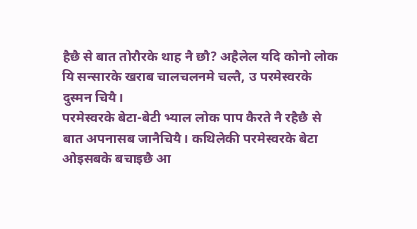हैछै से बात तोरौरके थाह नै छौ? अहैलेल यदि कोनो लोक यि सन्सारके खराब चालचलनमे चल्तै, उ परमेस्वरके दुस्मन चियै।
परमेस्वरके बेटा-बेटी भ्याल लोक पाप कैरते नै रहैछै से बात अपनासब जानैचियै। कथिलेकी परमेस्वरके बेटा ओइसबके बचाइछै आ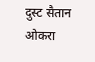दुस्ट सैतान ओकरा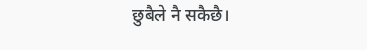छुबैले नै सकैछै।